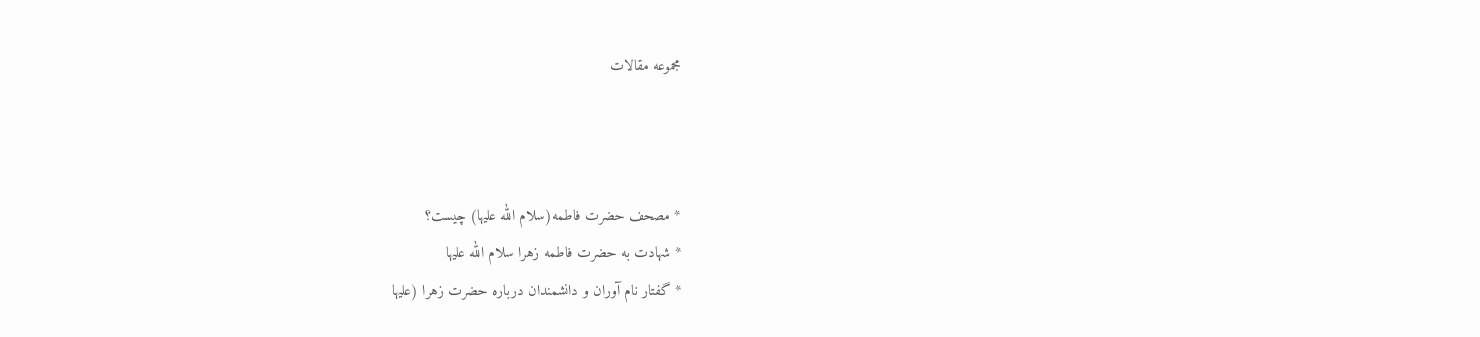مجموعه مقالات



* مصحف حضرت فاطمه(سلام الله علیها) چیست؟
* شهادت به حضرت فاطمه زهرا سلام الله عليها
* گفتار نام آوران و دانشمندان درباره حضرت زهرا (عليها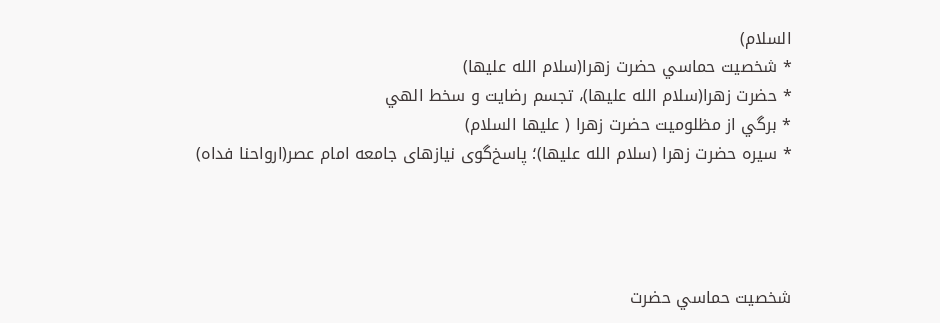السلام)
* شخصيت حماسي حضرت زهرا(سلام الله علیها)
* حضرت زهرا(سلام الله علیها)، تجسم رضايت و سخط الهي
* برگي از مظلوميت حضرت زهرا ( عليها السلام)
* سيره حضرت زهرا (سلام الله علیها)؛ پاسخ‌گوی نيازهای جامعه‌ امام عصر(ارواحنا فداه)




شخصيت حماسي حضرت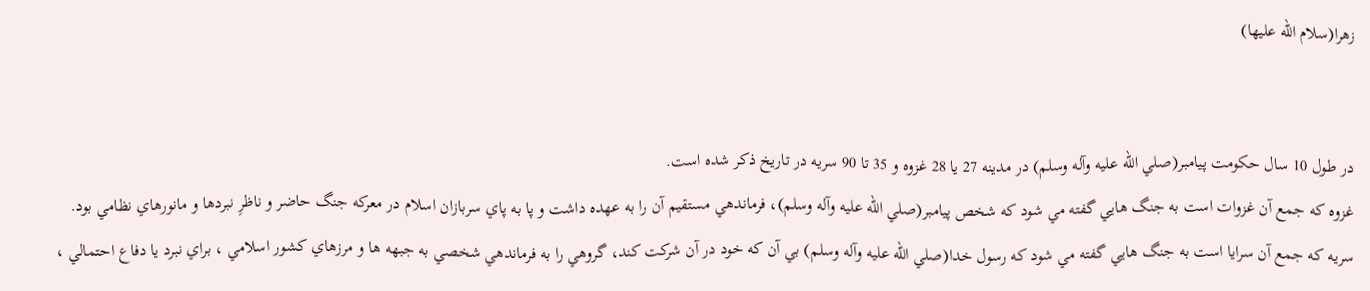زهرا(سلام الله علیها)


در طول 10 سال حكومت پيامبر(صلي الله عليه وآله وسلم) در مدينه 27 يا 28 غزوه و 35 تا 90 سريه در تاريخ ذكر شده است.
غزوه كه جمع آن غزوات است به جنگ هايي گفته مي شود كه شخص پيامبر(صلي الله عليه وآله وسلم)، فرماندهي مستقيم آن را به عهده داشت و پا به پاي سربازان اسلام در معركه جنگ حاضر و ناظرِ نبردها و مانورهاي نظامي بود.
سريه كه جمع آن سرايا است به جنگ هايي گفته مي شود كه رسول خدا(صلي الله عليه وآله وسلم) بي آن كه خود در آن شركت كند، گروهي را به فرماندهي شخصي به جبهه ها و مرزهاي كشور اسلامي ، براي نبرد يا دفاع احتمالي ،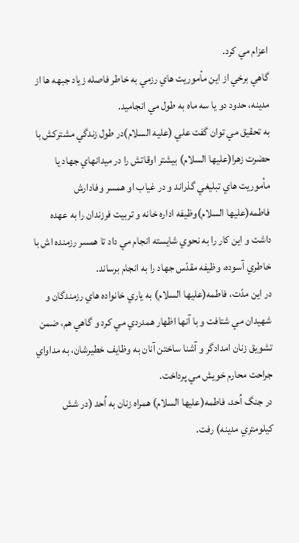اعزام مي كرد.
گاهي برخي از اين مأموريت هاي رزمي به خاطر فاصله زياد جبهه ها از مدينه، حدود دو يا سه ماه به طول مي انجاميد.
به تحقيق مي توان گفت علي (عليه السلام)در طول زندگي مشتركش با حضرت زهرا(عليها السلام) بيشتر اوقاتش را در ميدانهاي جهاد يا مأموريت هاي تبليغي گذراند و در غياب او همسر وفادارش فاطمه(عليها السلام)وظيفه اداره خانه و تربيت فرزندان را به عهده داشت و اين كار را به نحوي شايسته انجام مي داد تا همسر رزمنده اش با خاطري آسوده، وظيفه مقدّس جهاد را به انجام برساند.
در اين مدّت، فاطمه(عليها السلام) به ياري خانواده هاي رزمندگان و شهيدان مي شتافت و با آنها اظهار همدردي مي كرد و گاهي هم، ضمن تشويق زنان امدادگر و آشنا ساختن آنان به وظايف خطيرشان، به مداواي جراحت محارم خويش مي پرداخت.
در جنگ اُحد، فاطمه(عليها السلام) همراه زنان به اُحد (در شش كيلومتري مدينه) رفت.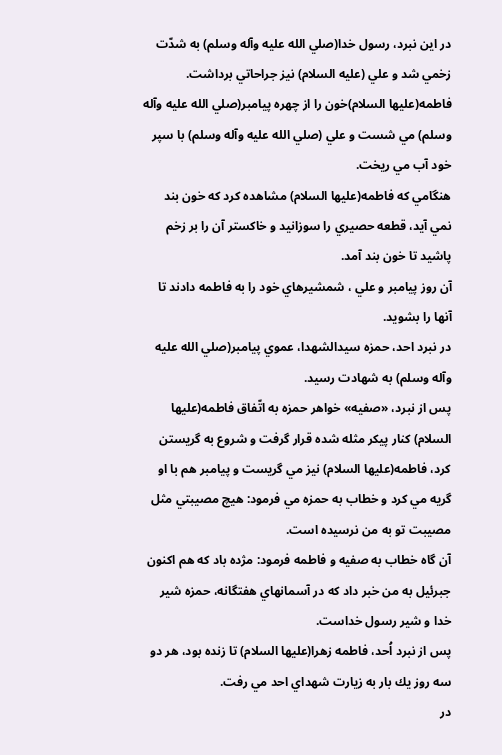در اين نبرد، رسول خدا(صلي الله عليه وآله وسلم) به شدّت زخمي شد و علي (عليه السلام) نيز جراحاتي برداشت.
فاطمه(عليها السلام)خون را از چهره پيامبر(صلي الله عليه وآله وسلم) مي شست و علي (صلي الله عليه وآله وسلم) با سپر خود آب مي ريخت.
هنگامي كه فاطمه(عليها السلام) مشاهده كرد كه خون بند نمي آيد، قطعه حصيري را سوزانيد و خاكستر آن را بر زخم پاشيد تا خون بند آمد.
آن روز پيامبر و علي ، شمشيرهاي خود را به فاطمه دادند تا آنها را بشويد.
در نبرد احد، حمزه سيدالشهدا، عموي پيامبر(صلي الله عليه وآله وسلم) به شهادت رسيد.
پس از نبرد، «صفيه» خواهر حمزه به اتّفاق فاطمه(عليها السلام) كنار پيكر مثله شده قرار گرفت و شروع به گريستن كرد، فاطمه(عليها السلام) نيز مي گريست و پيامبر هم با او گريه مي كرد و خطاب به حمزه مي فرمود: هيچ مصيبتي مثل مصيبت تو به من نرسيده است.
آن گاه خطاب به صفيه و فاطمه فرمود: مژده باد كه هم اكنون جبرئيل به من خبر داد كه در آسمانهاي هفتگانه، حمزه شير خدا و شير رسول خداست.
پس از نبرد اُحد، فاطمه زهرا(عليها السلام) تا زنده بود، هر دو سه روز يك بار به زيارت شهداي احد مي رفت.
در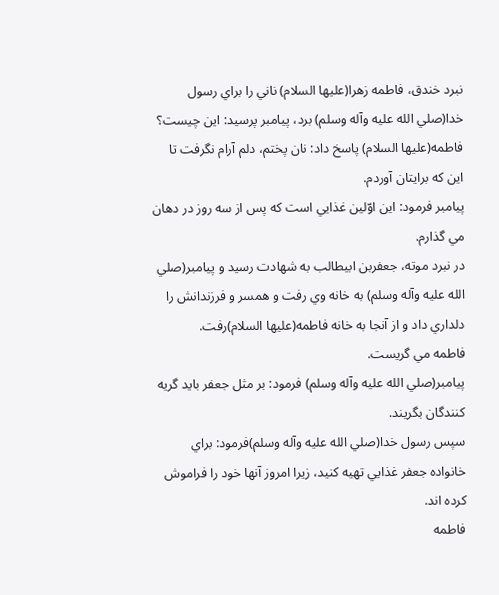نبرد خندق، فاطمه زهرا(عليها السلام) ناني را براي رسول خدا(صلي الله عليه وآله وسلم) برد، پيامبر پرسيد: اين چيست؟ فاطمه(عليها السلام) پاسخ داد: نان پختم، دلم آرام نگرفت تا اين كه برايتان آوردم.
پيامبر فرمود: اين اوّلين غذايي است كه پس از سه روز در دهان مي گذارم.
در نبرد موته، جعفربن ابيطالب به شهادت رسيد و پيامبر(صلي الله عليه وآله وسلم) به خانه وي رفت و همسر و فرزندانش را دلداري داد و از آنجا به خانه فاطمه(عليها السلام)رفت.
فاطمه مي گريست.
پيامبر(صلي الله عليه وآله وسلم) فرمود: بر مثل جعفر بايد گريه كنندگان بگريند.
سپس رسول خدا(صلي الله عليه وآله وسلم)فرمود: براي خانواده جعفر غذايي تهيه كنيد، زيرا امروز آنها خود را فراموش كرده اند.
فاطمه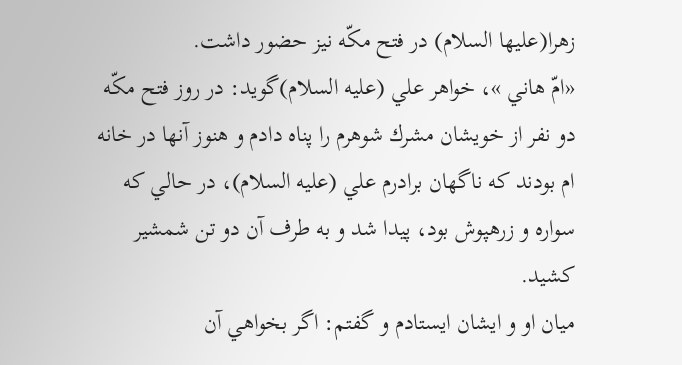زهرا(عليها السلام) در فتح مكّه نيز حضور داشت.
«امّ هاني »، خواهر علي (عليه السلام)گويد: در روز فتح مكّه دو نفر از خويشان مشرك شوهرم را پناه دادم و هنوز آنها در خانه ام بودند كه ناگهان برادرم علي (عليه السلام)، در حالي كه سواره و زرهپوش بود، پيدا شد و به طرف آن دو تن شمشير كشيد.
ميان او و ايشان ايستادم و گفتم: اگر بخواهي آن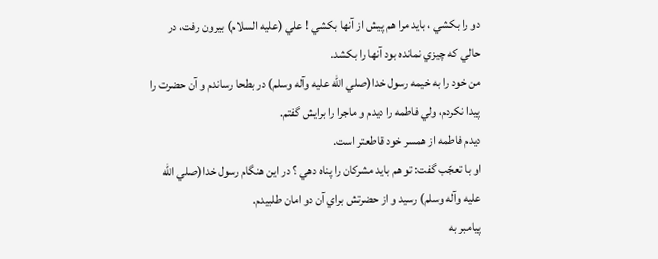دو را بكشي ، بايد مرا هم پيش از آنها بكشي ! علي (عليه السلام) بيرون رفت، در حالي كه چيزي نمانده بود آنها را بكشد.
من خود را به خيمه رسول خدا(صلي الله عليه وآله وسلم) در بطحا رساندم و آن حضرت را پيدا نكردم، ولي فاطمه را ديدم و ماجرا را برايش گفتم.
ديدم فاطمه از همسر خود قاطعتر است.
او با تعجّب گفت: تو هم بايد مشركان را پناه دهي ؟ در اين هنگام رسول خدا(صلي الله عليه وآله وسلم) رسيد و از حضرتش براي آن دو امان طلبيدم.
پيامبر به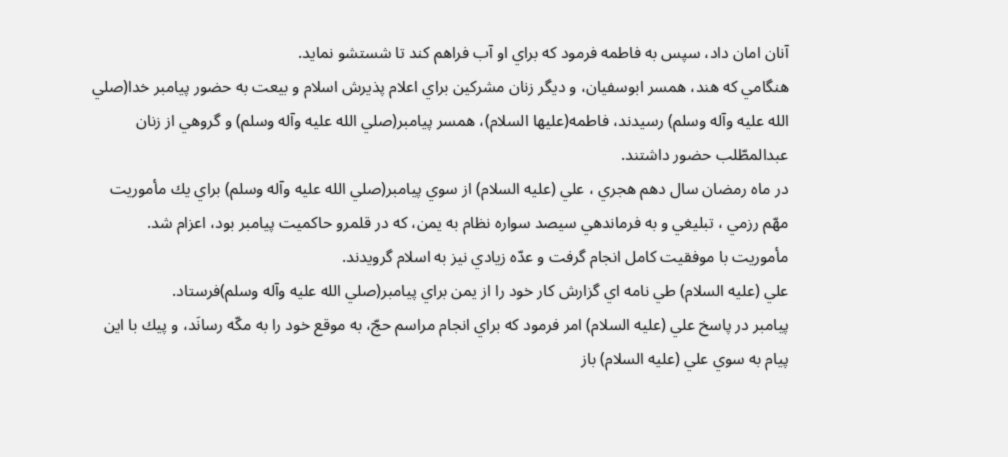آنان امان داد، سپس به فاطمه فرمود كه براي او آب فراهم كند تا شستشو نمايد.
هنگامي كه هند، همسر ابوسفيان، و ديگر زنان مشركين براي اعلام پذيرش اسلام و بيعت به حضور پيامبر خدا(صلي الله عليه وآله وسلم) رسيدند، فاطمه(عليها السلام)، همسر پيامبر(صلي الله عليه وآله وسلم) و گروهي از زنان عبدالمطّلب حضور داشتند.
در ماه رمضان سال دهم هجري ، علي (عليه السلام) از سوي پيامبر(صلي الله عليه وآله وسلم) براي يك مأموريت مهّم رزمي ، تبليغي و به فرماندهي سيصد سواره نظام به يمن، كه در قلمرو حاكميت پيامبر بود، اعزام شد.
مأموريت با موفقيت كامل انجام گرفت و عدّه زيادي نيز به اسلام گرويدند.
علي (عليه السلام) طي نامه اي گزارش كار خود را از يمن براي پيامبر(صلي الله عليه وآله وسلم)فرستاد.
پيامبر در پاسخ علي (عليه السلام) امر فرمود كه براي انجام مراسم حجّ، به موقع خود را به مكّه رسانَد، و پيك با اين پيام به سوي علي (عليه السلام) باز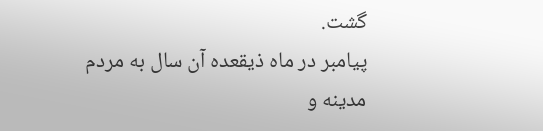گشت.
پيامبر در ماه ذيقعده آن سال به مردم مدينه و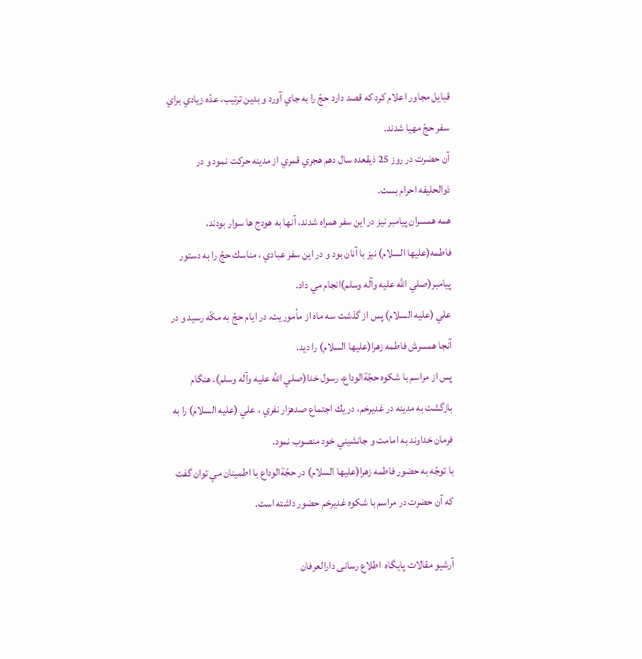قبايل مجاور اعلام كرد كه قصد دارد حجّ را به جاي آورد و بدين ترتيب، عدّه زيادي براي سفر حجّ مهيا شدند.
آن حضرت در روز 25 ذيقعده سال دهم هجري قمري از مدينه حركت نمود و در ذوالحليفه احرام بست.
همه همسران پيامبر نيز در اين سفر همراه شدند، آنها به هودج ها سوار بودند، فاطمه(عليها السلام) نيز با آنان بود و در اين سفر عبادي ، مناسك حجّ را به دستور پيامبر(صلي الله عليه وآله وسلم)انجام مي داد.
علي (عليه السلام) پس از گذشت سه ماه از مأموريت، در ايام حجّ به مكّه رسيد و در آنجا همسرش فاطمه زهرا(عليها السلام) را ديد.
پس از مراسم با شكوه حجّةالوداع، رسول خدا(صلي الله عليه وآله وسلم)، هنگام بازگشت به مدينه در غديرخم، در يك اجتماع صدهزار نفري ، علي (عليه السلام) را به فرمان خداوند به امامت و جانشيني خود منصوب نمود.
با توجّه به حضور فاطمه زهرا(عليها السلام) در حجّةالوداع با اطمينان مي توان گفت كه آن حضرت در مراسم با شكوه غديرخم حضور داشته است.

آرشیو مقالات پایگاه  اطلاع رسانی دارالعرفان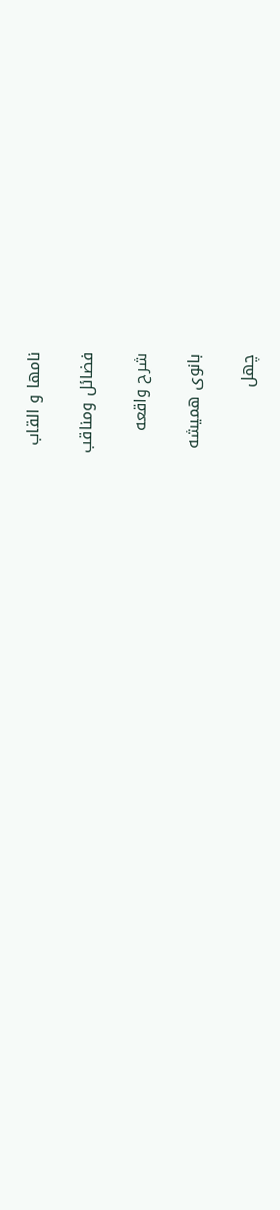نامها و القاب

فضائل ومناقب

شرح واقعه

بانوی همیشه

چهل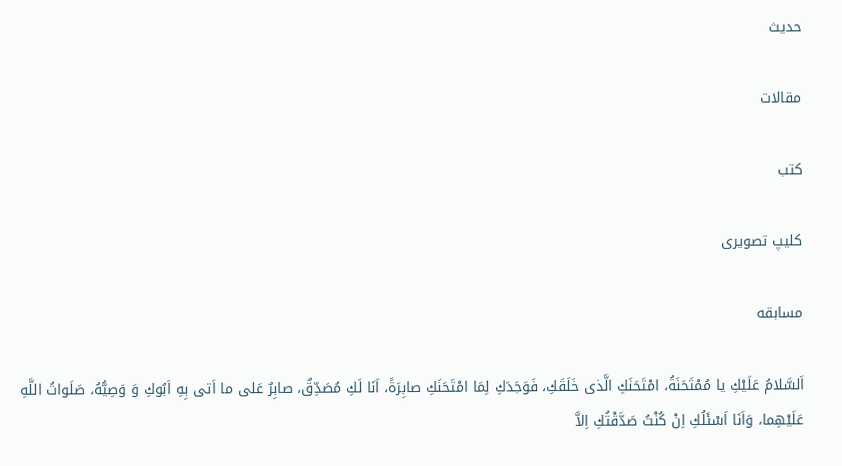حدیث

مقالات

کتب

کلیپ تصویری

مسابقه

اَلسَّلامُ عَلَيْكِ يا مُمْتَحَنَةُ، امْتَحَنَكِ الَّذى خَلَقَكِ، فَوَجَدَكِ لِمَا امْتَحَنَكِ صابِرَةً، اَنَا لَكِ مُصَدِّقٌ، صابِرٌ عَلى ما اَتى بِهِ اَبُوكِ وَ وَصِيُّهُ، صَلَواتُ اللَّهِ  عَلَيْهِما، وَاَنَا اَسْئَلُكِ اِنْ كُنْتُ صَدَّقْتُكِ اِلاَّ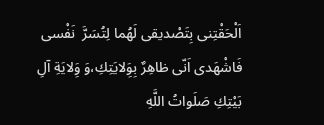اَلْحَقْتِنى بِتَصْديقی لَهُما لِتُسَرَّ  نَفْسی فَاشْهَدی اَنّی ظاهِرٌ بِوَِلايَتِكِ،وَ وَِلايَةِ آلِ بَيْتِكِ صَلَواتُ اللَّهِ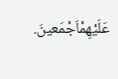عَلَيْهِمْاَجْمَعينَ.